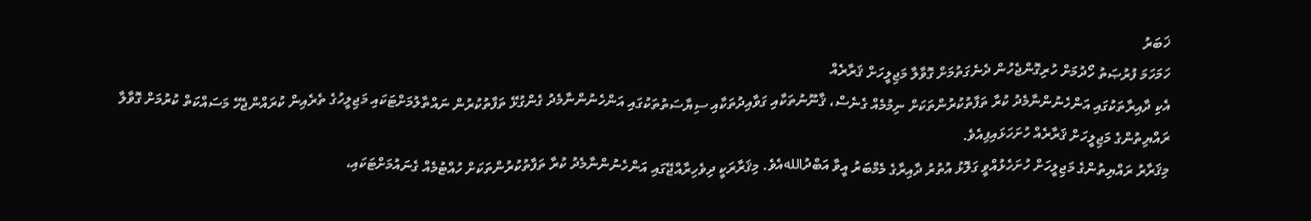ޚަބަރު
ހަމަހަމަ ފުރުޞަތު ހޯދުމަށް ހުރިގޮންޖެހުން ދެނެގަތުމަށް ގޮވާލާ މަޖިލީހަށް ޤަރާރެއް
އެކި ދާއިރާތަކުގައި އަންހެނުންނާމެދު ކުރާ ތަފާތުކުރުންތަކަށް ނިމުމެއް ގެނެސް، ޤާނޫނުތަކާއި ގަވާއިދުތަކާއި ސިޔާސަތުތަކުގައި އަންހެނުންނާމެދު ގެންގުޅޭ ތަފާތުކުރުން ނައްތާލުމަށްޓަކައި މަޖިލީހުގެ ތެރެއިން ކުރައްންޖެހޭ މަސައްކަތް ކުރުމަށް ގޮވާލާ ރައްޔިތުންގެ މަޖިލީހަށް ޤަރާރެއް ހުށަހަޅައިފިއެވެ.
މިޤަރާރު ރައްޔިތުންގެ މަޖިލީހަށް ހުށަހެޅުއްވީ ގަލޮޅު އުތުރު ދާއިރާގެ މެމްބަރު އީވާ އަބްދުاللهއެވެ. މިޤަރާރަކީ ދިވެހިރާއްޖޭގައި އަންހެނުންނާމެދު ކުރާ ތަފާތުކުރުންތަކަށް ހުއްޓުމެއް ގެނައުމަށްޓަކައި،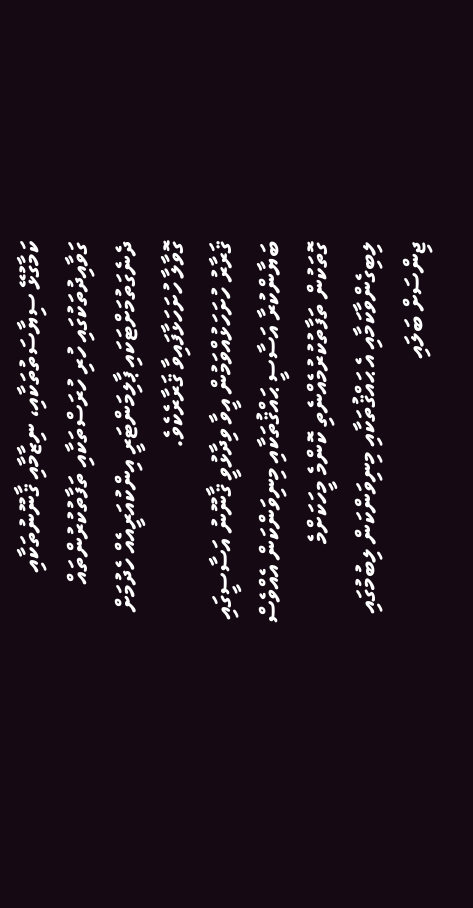ކަމާގުޅޭ ސިޔާސަތުތަކާއި، ނިޒާމާއި ޤާނޫނުތަކާއި ގަވާއިދުތަކުގައި ހުރި ހުރަސްތަކާއި ތަފާތުކުރުންތައް ދެނެގަތުމަށްޓަކައި ޕާލިމަންޓަރީ އިންކުއަރީއެއް ހެދުމަށް ގޮވާލާ ހުށަހަޅާފައިވާ ޤަރާރެކެވެ.
ޤަރާރު ހުށަހަޅުއްވަމުން އީވާ ވިދާޅުވީ ޤާނޫނު އަސާސީގައި ބަޔާންކުރާ އަސާސީ ޙައްޤުތަކާއި މިނިވަންކަން އެއްވެސް ގޮތަކުން ތަފާތުކުރުމެއްނެތި ކޮންމެ މީހަކަށްމެ ލިބިގެންވާކަމާއި އެ ޙައްޤުތަކާއި މިނިވަންކަން ލިބުމުގައި ޖިންސަށް ބަލައި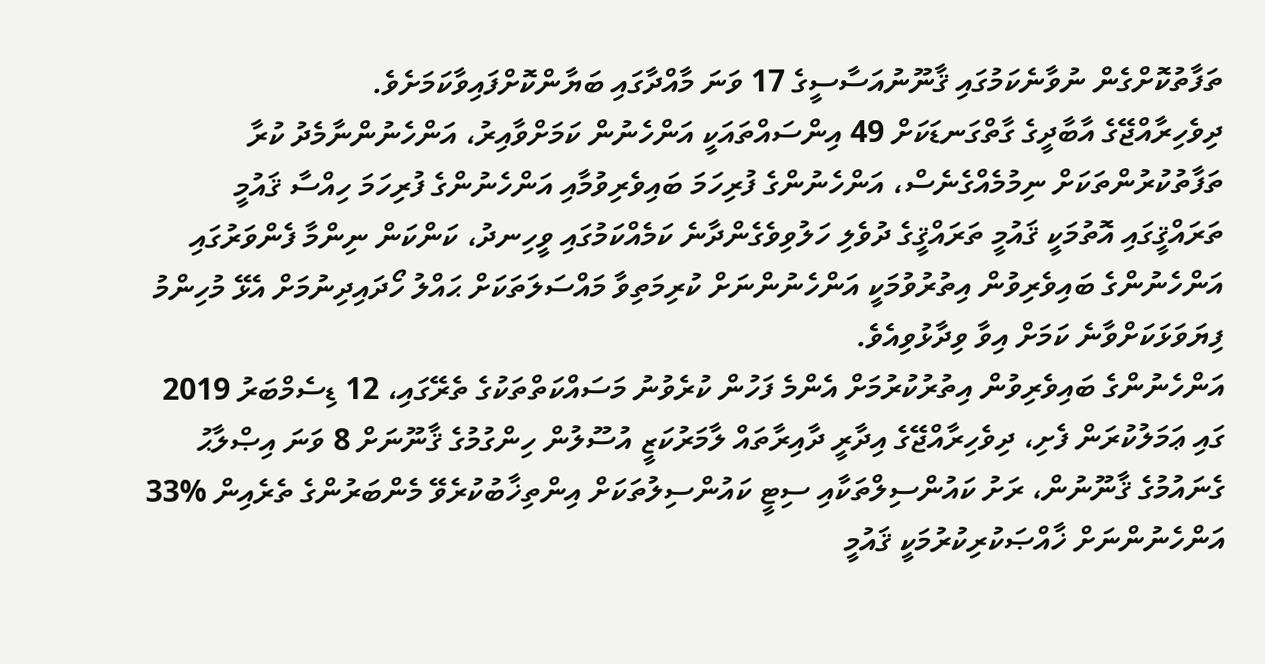ތަފާތުކޮށްގެން ނުވާނެކަމުގައި ޤާނޫނުއަސާސީގެ 17 ވަނަ މާއްދާގައި ބަޔާންކޮށްފައިވާކަމަށެވެ.
ދިވެހިރާއްޖޭގެ އާބާދީގެ ގާތްގަނޑަކަށް 49 އިންސައްތައަކީ އަންހެނުން ކަމަށްވާއިރު، އަންހެނުންނާމެދު ކުރާ ތަފާތުކުރުންތަކަށް ނިމުމެއްގެނެސް، އަންހެނުންގެ ފުރިހަމަ ބައިވެރިވުމާއި އަންހެނުންގެ ފުރިހަމަ ހިއްސާ ޤައުމީ ތަރައްޤީގައި އޮތުމަކީ ޤައުމީ ތަރައްޤީގެ ދުވެލި ހަލުވިވެގެންދާނެ ކަމެއްކަމުގައި ވީހިނދު، ކަންކަން ނިންމާ ފެންވަރުގައި އަންހެނުންގެ ބައިވެރިވުން އިތުރުވުމަކީ އަންހެނުންނަށް ކުރިމަތިވާ މައްސަލަތަކަށް ޙައްލު ހޯދައިދިނުމަށް އެޅޭ މުހިންމު ފިޔަވަޅަކަށްވާނެ ކަމަށް އިވާ ވިދާޅުވިއެވެ.
އަންހެނުންގެ ބައިވެރިވުން އިތުރުކުރުމަށް އެންމެ ފަހުން ކުރެވުނު މަސައްކަތްތަކުގެ ތެރޭގައި، 12 ޑިސެމްބަރު 2019 ގައި ޢަމަލުކުރަން ފެށި، ދިވެހިރާއްޖޭގެ އިދާރީ ދާއިރާތައް ލާމަރުކަޒީ އުސޫލުން ހިންގުމުގެ ޤާނޫނަށް 8 ވަނަ އިޞްލާޙު ގެނައުމުގެ ޤާނޫނުން، ރަށު ކައުންސިލްތަކާއި ސިޓީ ކައުންސިލުތަކަށް އިންތިޚާބުކުރެވޭ މެންބަރުންގެ ތެރެއިން %33 އަންހެނުންނަށް ޚާއްޞަކުރިކުރުމަކީ ޤައުމީ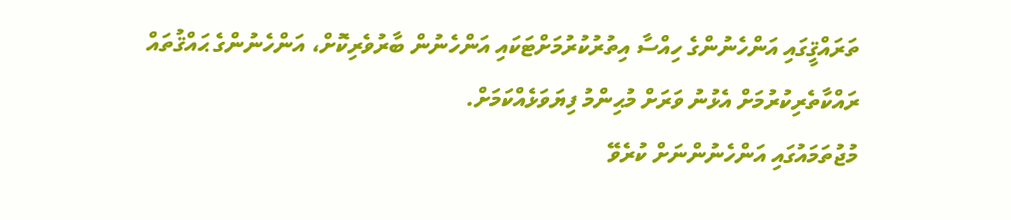ތަރައްޤީގައި އަންހެނުންގެ ހިއްސާ އިތުރުކުރުމަށްޓަކައި އަންހެނުން ބާރުވެރިކޮށް، އަންހެނުންގެ ޙައްޤުތައް ރައްކާތެރިކުރުމަށް އެޅުނު ވަރަށް މުޙިންމު ފިޔަވަޅެއްކަމަށް.
މުޖުތަމައުގައި އަންހެނުންނަށް ކުރެވޭ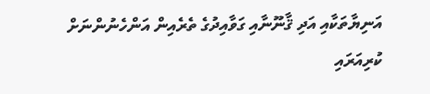އަނިޔާތަކާއި އަދި ޤާނޫނާއި ގަވާއިދުގެ ތެރެއިން އަންހެނުންނަށް ކުރިއަރައި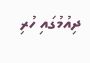ދިއުމުގައި ހުރި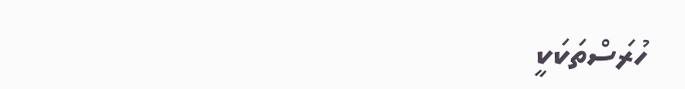ހުރަސްތަކަކީ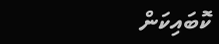ކޮބައިކަން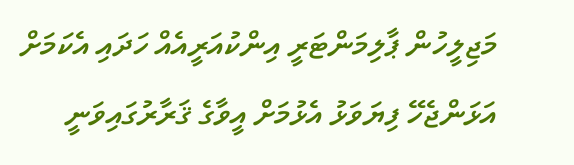މަޖިލީހުން ޕާލިމަންޓަރީ އިންކުއަރީއެއް ހަދައި އެކަމަށް އަޅަންޖެހޭ ފިޔަވަޅު އެޅުމަށް އީވާގެ ޤަރާރުގައިވަނީ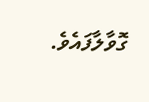ގޮވާލާފައެވެ.